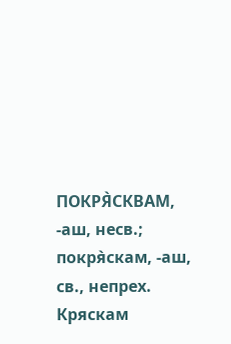ПОКРЯ̀СКВАМ, -аш, несв.; покря̀скам, -аш, св., непрех. Кряскам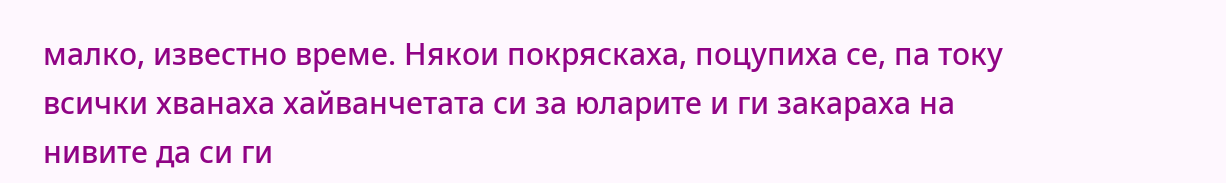малко, известно време. Някои покряскаха, поцупиха се, па току всички хванаха хайванчетата си за юларите и ги закараха на нивите да си ги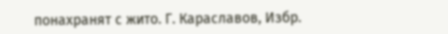понахранят с жито. Г. Караславов, Избр.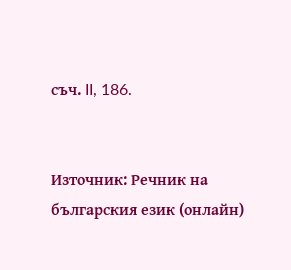съч. II, 186.


Източник: Речник на българския език (онлайн)